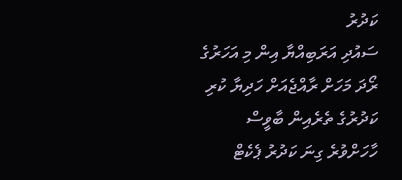ކަދުރު
ސައުދި އަރަބިއްޔާ އިން މި އަހަރުގެ ރޯދަ މަހަށް ރާއްޖެއަށް ހަދިޔާ ކުރި ކަދުރުގެ ތެރެއިން ބާވީސް ހާހަށްވުރެ ގިނަ ކަދުރު ޕެކެޓް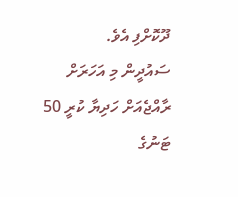ދޫކޮށްފި އެވެ.
ސައުދީން މި އަހަރަށް ރާއްޖެއަށް ހަދިޔާ ކުރީ 50 ޓަނުގެ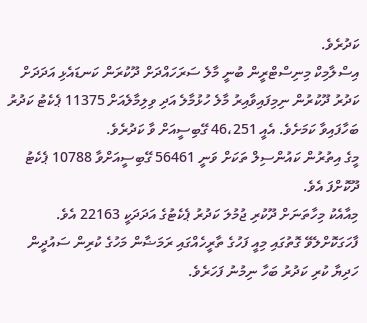ކަދުރެވެ.
އިސްލާމިކް މިނިސްޓްރީން ބުނީ މާލެ ސަރަހައްދަށް ދޫކުރަން ކަނޑައެޅި އަދަދަށް ކަދުރު ދޫކުރުން ނިމިފައިވާއިރު މާލެ ހުޅުމާލެ އަދި ވިލިމާލެއަށް 11375 ޕެކެޓު ކަދުރު ބަހާފައިވާ ކަމަށެވެ. އެއީ 46،251 ގޭބިސީއަށް ވާ ކަދުރެވެ.
މީގެ އިތުރުން ކައުންސިލް ތަކަށް ވަނީ 56461 ގޭބިސީއަށްވާ 10788 ޕެކެޓު ދޫކޮށްފަ އެވެ.
މިއާއެކު މިހާތަނަށް ދޫކުރި ޖުމުލަ ކަދުރު ޕެކެޓުގެ އަދަދަކީ 22163 އެވެ.
ފާހަގަކޮށްލެވޭ ގޮތުގައި މިއީ ފަހުގެ ތާރީހެއްގައި ރަމަޟާން މަހުގެ ކުރިން ސައުދީން ހަދިޔާ ކުރި ކަދުރު ބަހާ ނިމުނު ފަހަރެވެ.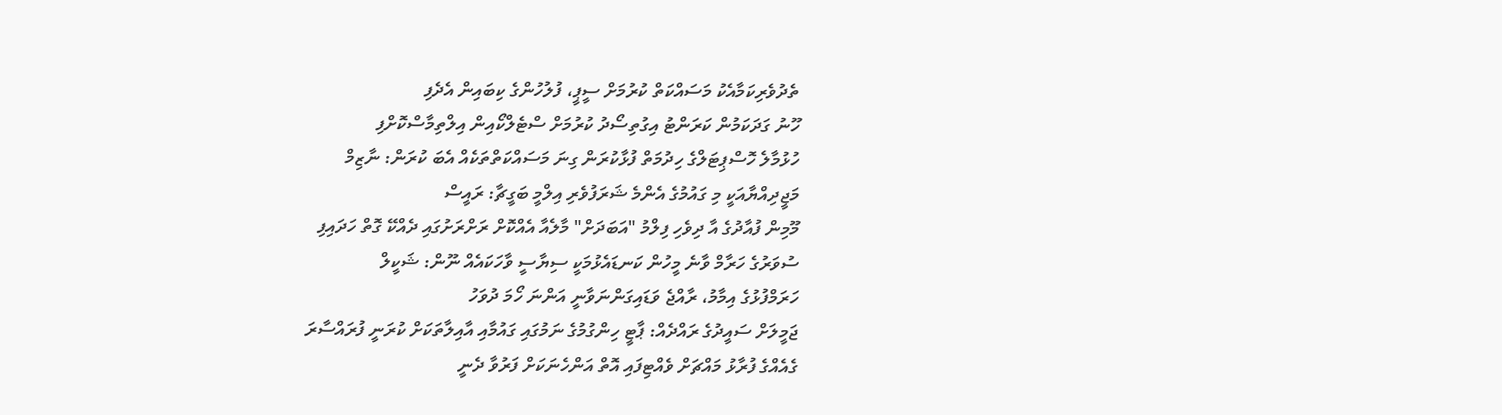ތެދުވެރިކަމާއެކު މަސައްކަތް ކުރުމަށް ސީޕީ، ފުލުހުންގެ ކިބައިން އެދެފި
ހޫނު ގަދަކަމުން ކަރަންޓު އިގުތިސޯދު ކުރުމަށް ސްޓެލްކޯއިން އިލްތިމާސްކޮށްފި
ހުޅުމާލެ ހޮސްޕިޓަލްގެ ހިދުމަތް ފުޅާކުރަން ގިނަ މަސައްކަތްތަކެއް އެބަ ކުރަން: ނާޒިމް
މަޖީދިއްޔާއަކީ މި ގައުމުގެ އެންމެ ޝަރަފުވެރި އިލްމީ ބަގީޗާ: ރައީސް
މޫމިން ފުއާދުގެ އާ ދިވެހި ފިލްމު "އަބަދަށް" މާލެއާ އެއްކޮށް ރަށްރަށުގައި ދެއްކޭ ގޮތް ހަދައިފި
ސުވަރުގެ ހަރާމް ވާނެ މީހުން ކަނޑައެޅުމަކީ ސިޔާސީ ވާހަކައެއް ނޫން: ޝަކީލް
ހަރަމްފުޅުގެ އިމާމު، ރާއްޖެ ވަޑައިގަންނަވާނީ އަންނަ ހޯމަ ދުވަހު
ޖަމީލަށް ސައީދުގެ ރައްދެއް: ޕާޓީ ހިންގުމުގެ ނަމުގައި ގައުމާއި އާއިލާތަކަށް ކުރަނީ ފުރައްސާރަ
ގެއެއްގެ ފުރާޅު މައްޗަށް ވެއްޓިފައި އޮތް އަންހެނަކަށް ފަރުވާ ދެނީ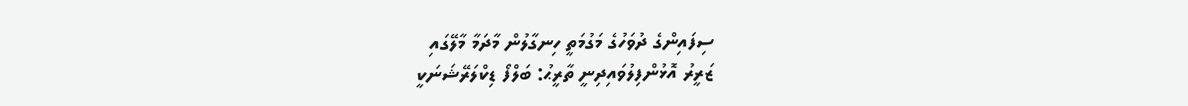ސިފައިންގެ ދުވަހުގެ މަގުމަތީ ހިނގާލުން މާދަމާ މާލޭގައި
ޒަރީރު އޮޅުންފިލުވައިދިނީ ތާރީޙު: ބަލްފޯ ޑިކްލަރޭޝަނަކީ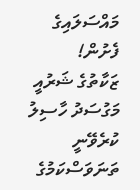މައްސަލައިގެ ފެށުން!
ޒަކާތުގެ ޝަރުއީ މަގުސަދު ހާސިލު ކުރެވޭނީ ތަނަވަސްކަމުގެ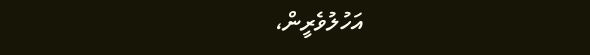އަހުލުވެރީން،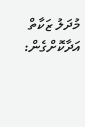މުދަލު ޒަކާތް އަދާކޮށްގެން: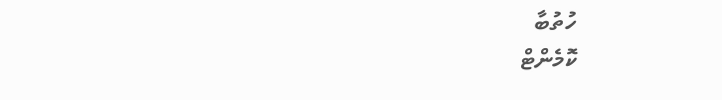ހުތުބާ
ކޮމެންޓް